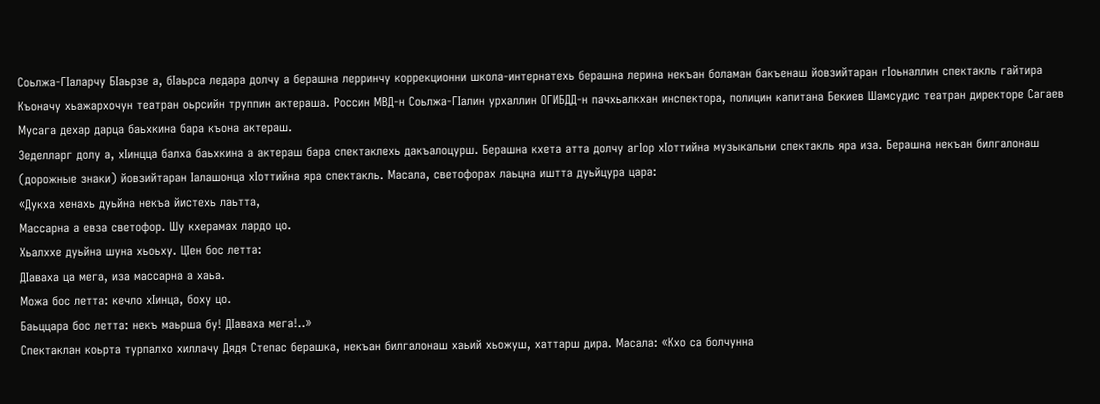Соьлжа-ГIаларчу БIаьрзе а, бIаьрса ледара долчу а берашна лерринчу коррекционни школа-интернатехь берашна лерина некъан боламан бакъенаш йовзийтаран гIоьналлин спектакль гайтира Къоначу хьажархочун театран оьрсийн труппин актераша. Россин МВД-н Соьлжа-ГIалин урхаллин ОГИБДД-н пачхьалкхан инспектора, полицин капитана Бекиев Шамсудис театран директоре Сагаев Мусага дехар дарца баьхкина бара къона актераш.
Зеделларг долу а, хIинцца балха баьхкина а актераш бара спектаклехь дакъалоцурш. Берашна кхета атта долчу агIор хIоттийна музыкальни спектакль яра иза. Берашна некъан билгалонаш (дорожные знаки) йовзийтаран Iалашонца хIоттийна яра спектакль. Масала, светофорах лаьцна иштта дуьйцура цара:
«Дукха хенахь дуьйна некъа йистехь лаьтта,
Массарна а евза светофор. Шу кхерамах лардо цо.
Хьалххе дуьйна шуна хьоьху. ЦIен бос летта:
ДIаваха ца мега, иза массарна а хаьа.
Можа бос летта: кечло хIинца, боху цо.
Баьццара бос летта: некъ маьрша бу! ДIаваха мега!..»
Спектаклан коьрта турпалхо хиллачу Дядя Степас берашка, некъан билгалонаш хаьий хьожуш, хаттарш дира. Масала: «Кхо са болчунна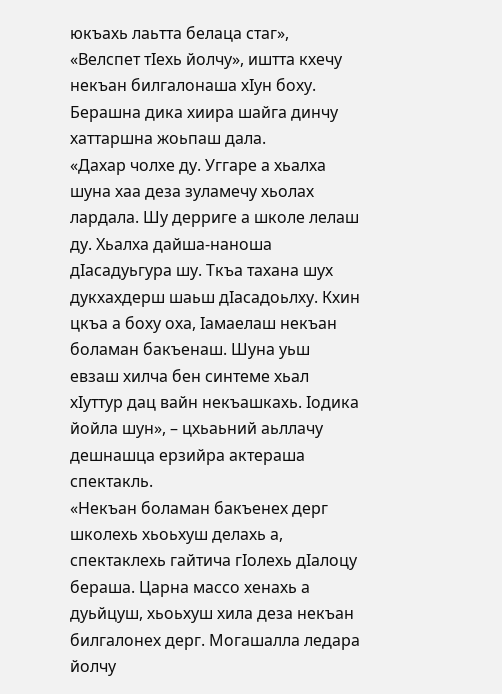юкъахь лаьтта белаца стаг», «Велспет тIехь йолчу», иштта кхечу некъан билгалонаша хIун боху. Берашна дика хиира шайга динчу хаттаршна жоьпаш дала.
«Дахар чолхе ду. Уггаре а хьалха шуна хаа деза зуламечу хьолах лардала. Шу дерриге а школе лелаш ду. Хьалха дайша-наноша дIасадуьгура шу. Ткъа тахана шух дукхахдерш шаьш дIасадоьлху. Кхин цкъа а боху оха, Iамаелаш некъан боламан бакъенаш. Шуна уьш евзаш хилча бен синтеме хьал хIуттур дац вайн некъашкахь. Iодика йойла шун», – цхьаьний аьллачу дешнашца ерзийра актераша спектакль.
«Некъан боламан бакъенех дерг школехь хьоьхуш делахь а, спектаклехь гайтича гIолехь дIалоцу бераша. Царна массо хенахь а дуьйцуш, хьоьхуш хила деза некъан билгалонех дерг. Могашалла ледара йолчу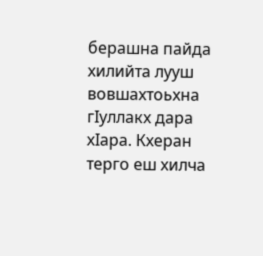берашна пайда хилийта лууш вовшахтоьхна гIуллакх дара хIара. Кхеран терго еш хилча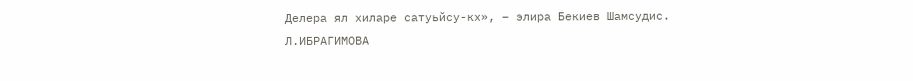Делера ял хиларе сатуьйсу-кх», – элира Бекиев Шамсудис.
Л.ИБРАГИМОВА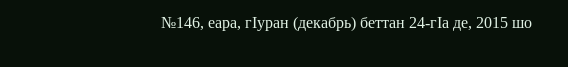№146, еара, гIуран (декабрь) беттан 24-гIа де, 2015 шо